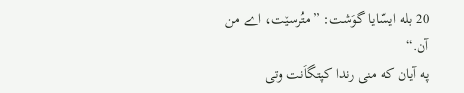20 بله ایسّایا گوَشت: ”متُرسێت، اے من آن.“
په آیان که منی رندا کپتگاَنت وتی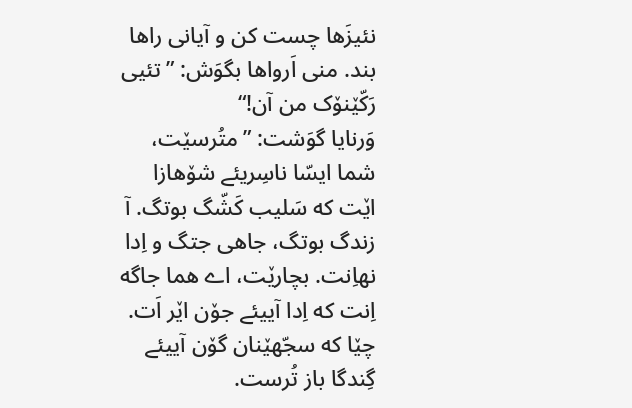نئیزَها چست کن و آیانی راها بند. منی اَرواها بگوَش: ”تئیی رَکّێنۆک من آن!“
وَرنایا گوَشت: ”متُرسێت، شما ایسّا ناسِریئے شۆهازا اێت که سَلیب کَشّگ بوتگ. آ زندگ بوتگ، جاهی جتگ و اِدا نهاِنت. بچارێت، اے هما جاگه اِنت که اِدا آییئے جۆن اێر اَت.
چێا که سجّهێنان گۆن آییئے گِندگا باز تُرست.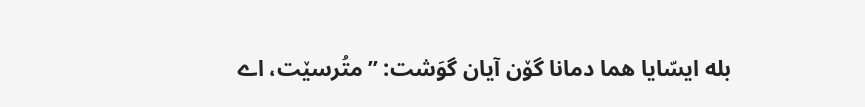بله ایسّایا هما دمانا گۆن آیان گوَشت: ”متُرسێت، اے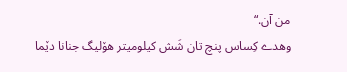من آن.“
وهدے کِساس پنچ تان شَش کیلومیتر هۆلیگ جنانا دێما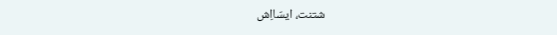شتنت، ایسّااِش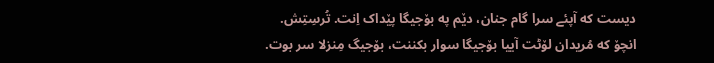دیست که آپئے سرا گام جنان، دێم په بۆجیگا پێداک اِنت. تُرسِتِش.
انچۆ که مُریدان لۆٹت آییا بۆجیگا سوار بکننت، بۆجیگ مِنزلا سر بوت.